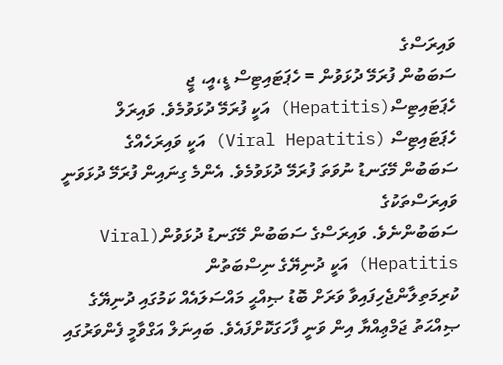ވައިރަސްގެ
ސަބަބުން ފުރަމޭ ދުޅަވުން = ހެޕަޓައިޓިސް ޑީ،އީ، ޖީ
ހެޕަޓައިޓިސް(Hepatitis) އަކީ ފުރަމޭ ދުޅަވުމެވެ. ވައިރަލް
ހެޕަޓައިޓިސް (Viral Hepatitis) އަކީ ވައިރަހެއްގެ
ސަބަބުން މޭގަނޑު ނުވަތަ ފުރަމޭ ދުޅަވުމެވެ. އެންމެ ގިނައިން ފުރަމޭ ދުޅަވަނީ ވައިރަސްތަކުގެ
ސަބަބުންނެވެ. ވައިރަސްގެ ސަބަބުން މޭގަނޑު ދުޅަވުން(Viral Hepatitis) އަކީ ދުނިޔޭގެ ނިސްބަތުން
ކުރިމަތިލާންޖެހިފައިވާ ވަރަށް ބޮޑު ޞިއްޙީ މައްސަލައެއް ކަމުގައި ދުނިޔޭގެ
ޞިއްޙަތު ޖަމްޢިއްޔާ އިން ވަނީ ފާހަގަކޮށްފައެވެ. ބައިނަލް އަގްވާމީ ފެންވަރުގައި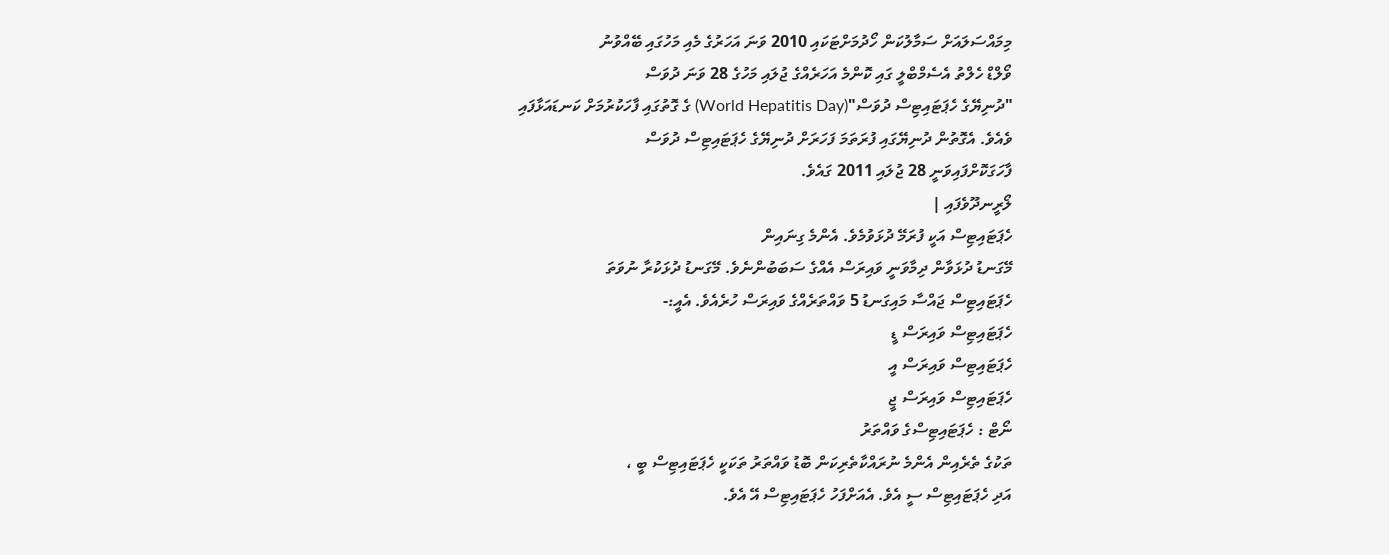މިމައްސަލައަށް ސަމާލުކަން ހޯދުމަށްޓަކައި 2010 ވަނަ އަހަރުގެ މެއި މަހުގައި ބޭއްވުނު
ވޯލްޑް ހެލްތު އެސެމްބްލީ ގައި ކޮންމެ އަހަރެއްގެ ޖުލައި މަހުގެ 28 ވަނަ ދުވަސް
"ދުނިޔޭގެ ހެޕަޓައިޓިސް ދުވަސް"(World Hepatitis Day) ގެ ގޮތުގައި ފާހަކުރުމަށް ކަނޑައަޅާފައި
ވެއެވެ. އެގޮތުން ދުނިޔޭގައި ފުރަތަމަ ފަހަރަށް ދުނިޔޭގެ ހެޕަޓައިޓިސް ދުވަސް
ފާހަގަކޮށްފައިވަނީ 28 ޖުލައި 2011 ގައެވެ.
ލޯރީނދޫވެފައި |
ހެޕަޓައިޓިސް އަކީ ފުރަމޭ ދުޅަވުމެވެ. އެންމެ ގިނައިން
މޭގަނޑު ދުޅަވާން ދިމާވަނީ ވައިރަސް އެއްގެ ސަބަބުންނެވެ. މޭގަނޑު ދުޅަކުރާ ނުވަތަ
ހެޕަޓައިޓިސް ޖައްސާ މައިގަނޑު 5 ވައްތަރެއްގެ ވައިރަސް ހުރެއެވެ. އެއީ:-
ހެޕަޓައިޓިސް ވައިރަސް ޑީ
ހެޕަޓައިޓިސް ވައިރަސް އީ
ހެޕަޓައިޓިސް ވައިރަސް ޖީ
ނޯޓް : ހެޕަޓައިޓިސްގެ ވައްތަރު
ތަކުގެ ތެރެއިން އެންމެ ނުރައްކާތެރިކަން ބޮޑު ވައްތަރު ތަކަކީ ހެޕަޓައިޓިސް ބީ ،
އަދި ހެޕަޓައިޓިސް ސީ އެވެ. އެއަށްފަހު ހެޕަޓައިޓިސް އޭ އެވެ.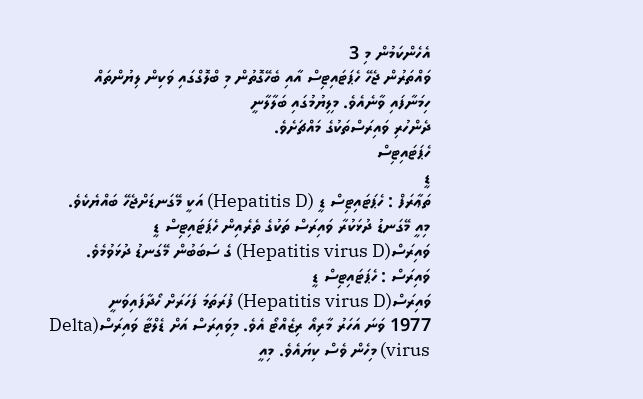އެހެންކަމުން މި 3
ވައްތަރުން ޖެހޭ ހެޕަޓައިޓިސް އާއި ބެހޭގޮތުން މި ބްލޮގްގައި ވަކިން ލިޔުންތައް
ހިމަނާފައި ވާނެއެވެ. މިލިޔުމުގައި ބަލާލާނީ
ދެންހުރި ވައިރަސްތަކުގެ މައްޗަށެވެ.
ހެޕަޓައިޓިސް
ޑީ
ތަޢާރަފް : ހެޕަޓައިޓިސް ޑީ (Hepatitis D) އަކީ މޭގަނޑަށްޖެހޭ ބައްޔެކެވެ.
މިއީ މޭގަނޑު ދުޅަކުރާ ވައިރަސް ތަކުގެ ތެރެއިން ހެޕަޓައިޓިސް ޑީ ވައިރަސް(Hepatitis virus D) ގެ ސަބަބުން މޭގަނޑު ދުޅަވުމެވެ.
ވައިރަސް : ހެޕަޓައިޓިސް ޑީ
ވައިރަސް(Hepatitis virus D) ފުރަތަމަ ފަހަރަށް ހޯދާފައިވަނީ
1977 ވަނަ އަހަރު މާރިއޯ ރިޒެއްޓޯ އެވެ. މިވައިރަސް އަށް ޑެލްޓާ ވައިރަސް(Delta virus) މިހެން ވެސް ކިޔައެވެ. މިއީ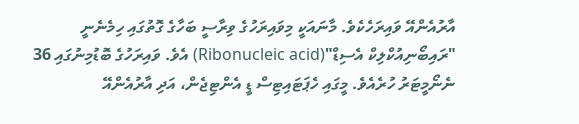އާރުއެންއޭ ވައިރަހެކެވެ. މާނައަކީ މިވައިރަހުގެ ވިރާސީ ބަހާގެ ގޮތުގައި ހިމެނެނީ
"ރައިބޯނިއުކްލިކް އެސިޑް"(Ribonucleic acid) އެވެ. ވައިރަހުގެ ބޮޑުމިނުގައި 36
ނެނޯމީޓަރު ހުރެއެވެ. މީގައި ހެޕަޓައިޓިސް ޑީ އެންޓިޖެން، އަދި އާރުއެންއޭ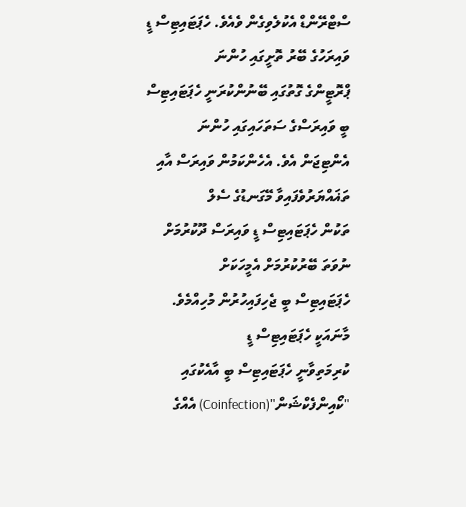ސްޓްރޭންޑް އެކުލެވިގެން ވެއެވެ. ހެޕަޓައިޓިސް ޑީ ވައިރަހުގެ ބޭރު ތޮށީގައި ހުންނަ
ޕްރޮޓީންގެ ގޮތުގައި ބޭނުންކުރަނީ ހެޕަޓައިޓިސް ބީ ވައިރަސްގެ ސަތަހައިގައި ހުންނަ
އެންޓިޖަން އެވެ. އެހެންކަމުން ވައިރަސް އާއި ތަޣައްޔަރުވެފައިވާ މޭގަނޑުގެ ސެލް
ތަކުން ހެޕަޓައިޓިސް ޑީ ވައިރަސް ދޫކުރުމަށް ނުވަތަ ބޭރުކުރުމަށް އެމީހަކަށް
ހެޕަޓައިޓިސް ބީ ޖެހިފައިހުރުން މުހިއްމެވެ. މާނައަކީ ހެޕަޓައިޓިސް ޑީ
ކުރިމަތިވާނީ ހެޕަޓައިޓިސް ބީ އާއެކުގައި "ކޯއިންފެކްޝަން"(Coinfection) އެއްގެ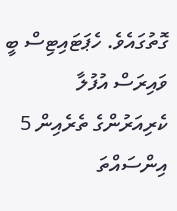ގޮތުގައެވެ. ހެޕަޓައިޓިސް ބީ
ވައިރަސް އުފުލާ ކެރިއަރުންގެ ތެރެއިން 5 އިންސައްތަ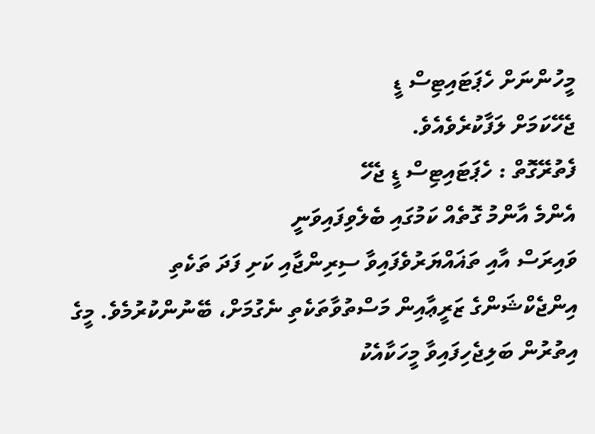މީހުންނަށް ހެޕަޓައިޓިސް ޑީ
ޖެހޭކަމަށް ލަފާކުރެވެއެވެ.
ފެތުރޭގޮތް : ހެޕަޓައިޓިސް ޑީ ޖެހޭ
އެންމެ އާންމު ގޮތެއް ކަމުގައި ބެލެވިފައިވަނީ
ވައިރަސް އާއި ތަޣައްޔަރުވެފައިވާ ސިރިންޖާއި ކަށި ފަދަ ތަކެތި
އިންޖެކްޝަންގެ ޒަރީޢާއިން މަސްތުވާތަކެތި ނެގުމަށް، ބޭނުންކުރުމެވެ. މީގެ
އިތުރުން ބަލިޖެހިފައިވާ މީހަކާއެކު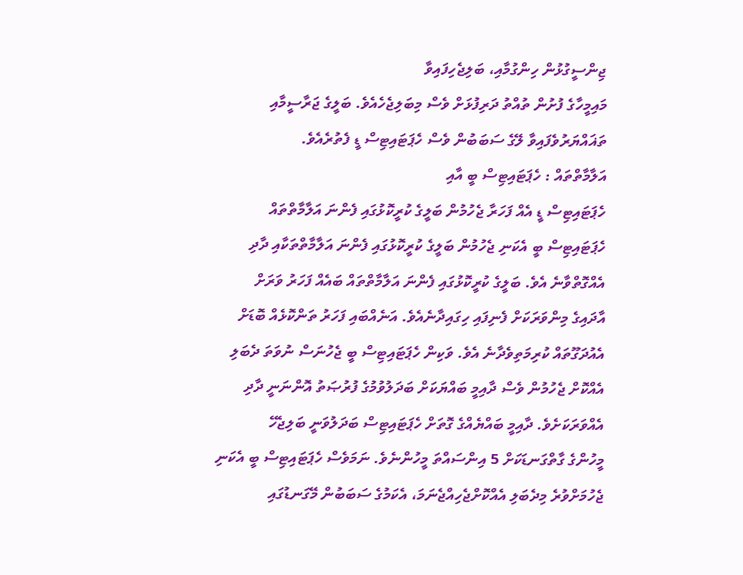ޖިންސީގުޅުން ހިންގުމާއި، ބަލިޖެހިފައިވާ
މައިމީހާގެ ފުށުން ތުއްތު ދަރިފުޅަށް ވެސް މިބަލިޖެހެއެވެ. ބަލީގެ ޖަރާސީމާއި
ތަޣައްޔަރުވެފައިވާ ލޭގެ ސަބަބުން ވެސް ހެޕަޓައިޓިސް ޑީ ފެތުރެއެވެ.
އަލާމާތްތައް : ހެޕަޓައިޓިސް ބީ އާއި
ހެޕަޓައިޓިސް ޑީ އެއް ފަހަރާ ޖެހުމުން ބަލީގެ ކުރީކޮޅުގައި ފެންނަ އަލާމާތްތައް
ހެޕަޓައިޓިސް ބީ އެކަނި ޖެހުމުން ބަލީގެ ކުރީކޮޅުގައި ފެންނަ އަލާމާތްތަކާއި ދާދި
އެއްގޮތްވާނެ އެވެ. ބަލީގެ ކުރީކޮޅުގައި ފެންނަ އަލާމާތްތައް ބައެއް ފަހަރު ވަރަށް
އާދައިގެ މިންވަރަކަށް ފެނިފައި ހިގައިދާނެއެވެ. އަނެއްބައި ފަހަރު ތަންކޮޅެއް ބޮޑަށް
އެއުދަގޫތައް ކުރިމަތިވެދާނެ އެވެ. ވަކިން ހެޕަޓައިޓިސް ބީ ޖެހުނަސް ނުވަތަ ދެބަލި
އެއްކޮށް ޖެހުމުން ވެސް ދާއިމީ ބައްޔަކަށް ބަދަލުވުމުގެ ފުރުޞަތު އޮންނަނީ ދާދި
އެއްވަރަކަށެވެ. ދާއިމީ ބައްޔެއްގެ ގޮތަށް ހެޕަޓައިޓިސް ބަދަލުވަނީ ބަލިޖެހޭ
މީހުންގެ ގާތްގަނޑަކަށް 5 އިންސައްތަ މީހުންނެވެ. ނަމަވެސް ހެޕަޓައިޓިސް ބީ އެކަނި
ޖެހުމަށްވުރެ މިދެބަލި އެއްކޮށްޖެހިއްޖެނަމަ، އެކަމުގެ ސަބަބުން މޭގަނޑުގައި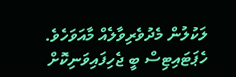ލަކުލުން މެދުވެރިވާލެއް މާއަވަހެވެ.
ހެޕަޓައިޓިސް ބީ ޖެހިފައިވަނިކޮށް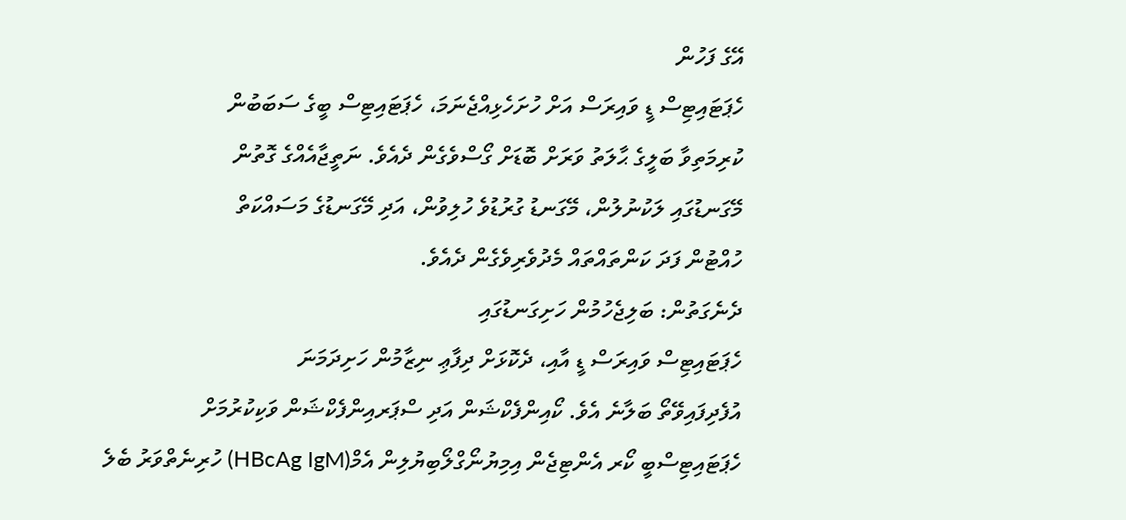އޭގެ ފަހުން
ހެޕަޓައިޓިސް ޑީ ވައިރަސް އަށް ހުށަހެޅިއްޖެނަމަ، ހެޕަޓައިޓިސް ބީގެ ސަބަބުން
ކުރިމަތިވާ ބަލީގެ ޙާލަތު ވަރަށް ބޮޑަށް ގޯސްވެގެން ދެއެވެ. ނަތީޖާއެއްގެ ގޮތުން
މޭގަނޑުގައި ލަކުނުލުން، މޭގަނޑު ގުރުޑުވެ ހުލިވުން، އަދި މޭގަނޑުގެ މަސައްކަތް
ހުއްޓުން ފަދަ ކަންތައްތައް މެދުވެރިވެގެން ދެއެވެ.
ދެނެގަތުން: ބަލިޖެހުމުން ހަށިގަނޑުގައި
ހެޕަޓައިޓިސް ވައިރަސް ޑީ އާއި، ދެކޮޅަށް ދިފާޢި ނިޒާމުން ހަށިދަމަނަ
އުފެދިފައިވޭތޯ ބަލާނެ އެވެ. ކޯއިންފެކްޝަން އަދި ސްޕަރއިންފެކްޝަން ވަކިކުރުމަށް
ހެޕަޓައިޓިސްބީ ކޯރ އެންޓިޖެން އިމިޔުނޯގްލޯބިޔުލިން އެމް(HBcAg IgM) ހުރިނެތްވަރު ބެލެ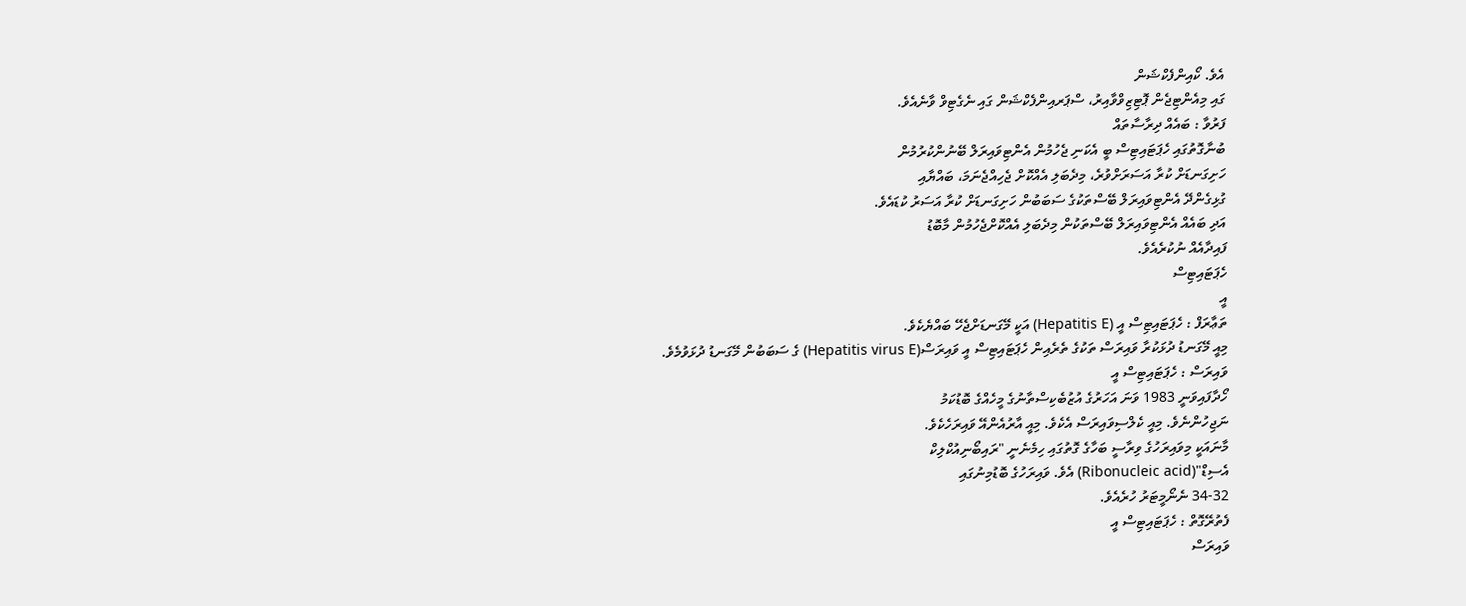އެވެ. ކޯއިންފެކްޝަން
ގައި މިއެންޓިޖެން ޕޮޓިޒިވްވާއިރު، ސްޕަރއިންފެކްޝަން ގައި ނެގެޓިވް ވާނެއެވެ.
ފަރުވާ : ބައެއް ދިރާސާތައް
ބުނާގޮތުގައި ހެޕަޓައިޓިސް ބީ އެކަނި ޖެހުމުން އެންޓިވައިރަލް ބޭނުންކުރުމުން
ހަށިގަނޑަށް ކުރާ އަސަރަށްވުރެ، މިދެބަލި އެއްކޮށް ޖެހިއްޖެނަމަ، ބައްޔާއި
ގުޅިގެންދޭ އެންޓިވައިރަލް ބޭސްތަކުގެ ސަބަބުން ހަށިގަނޑަށް ކުރާ އަސަރު ކުޑައެވެ.
އަދި ބައެއް އެންޓިވައިރަލް ބޭސްތަކުން މިދެބަލި އެއްކޮށްޖެހުމުން މާބޮޑު
ފައިދާއެއް ނުކުރެއެވެ.
ހެޕަޓައިޓިސް
އީ
ތަޢާރަފް : ހެޕަޓައިޓިސް އީ (Hepatitis E) އަކީ މޭގަނޑަށްޖެހޭ ބައްޔެކެވެ.
މިއީ މޭގަނޑު ދުޅަކުރާ ވައިރަސް ތަކުގެ ތެރެއިން ހެޕަޓައިޓިސް އީ ވައިރަސް(Hepatitis virus E) ގެ ސަބަބުން މޭގަނޑު ދުޅަވުމެވެ.
ވައިރަސް : ހެޕަޓައިޓިސް އީ
ހޯދާފައިވަނީ 1983 ވަނަ އަހަރުގެ އުޒުބެކިސްތާނުގެ މީހެއްގެ ބޮޑުކަމު
ނަޖިހުންނެވެ. މިއީ ކެލްސިވައިރަސް އެކެވެ. މިއީ އާރުއެންއޭ ވައިރަހެކެވެ.
މާނައަކީ މިވައިރަހުގެ ވިރާސީ ބަހާގެ ގޮތުގައި ހިމެނެނީ "ރައިބޯނިއުކްލިކް
އެސިޑް"(Ribonucleic acid) އެވެ. ވައިރަހުގެ ބޮޑުމިނުގައި
34-32 ނެނޯމީޓަރު ހުރެއެވެ.
ފެތުރޭގޮތް : ހެޕަޓައިޓިސް އީ
ވައިރަސް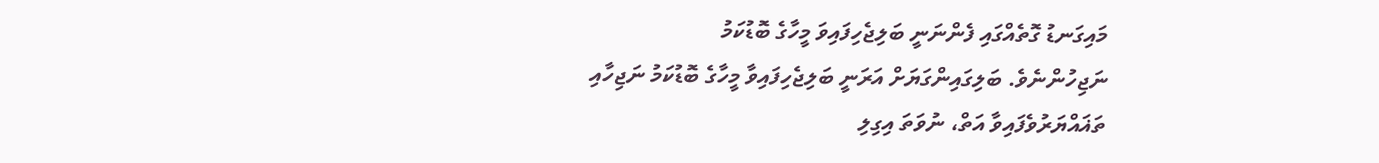މައިގަނޑު ގޮތެއްގައި ފެންނަނީ ބަލިޖެހިފައިވަ މީހާގެ ބޮޑުކަމު
ނަޖިހުންނެވެ. ބަލިގައިންގަޔަށް އަރަނީ ބަލިޖެހިފައިވާ މީހާގެ ބޮޑުކަމު ނަޖިހާއި
ތަޣައްޔަރުވެފައިވާ އަތް، ނުވަތަ އިގިލި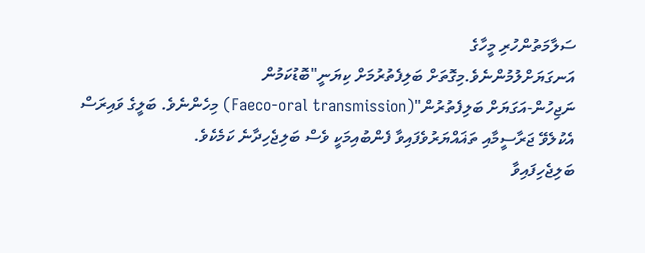ސަލާމަތުންހުރި މީހާގެ
އަނގަޔަށްލުމުންނެވެ.މިގޮތަށް ބަލިފެތުރުމަށް ކިޔަނީ"ބޮޑުކަމުން
ނަޖިހުން-އަގަޔަށް ބަލިފެތުރުން"(Faeco-oral transmission) މިހެންނެވެ. ބަލީގެ ވައިރަސް
އެކުލެވޭ ޖަރާސީމާއި ތަޣައްޔަރުވެފައިވާ ފެންބުއިމަކީ ވެސް ބަލިޖެހިދާނެ ކަމެކެވެ.
ބަލިޖެހިފައިވާ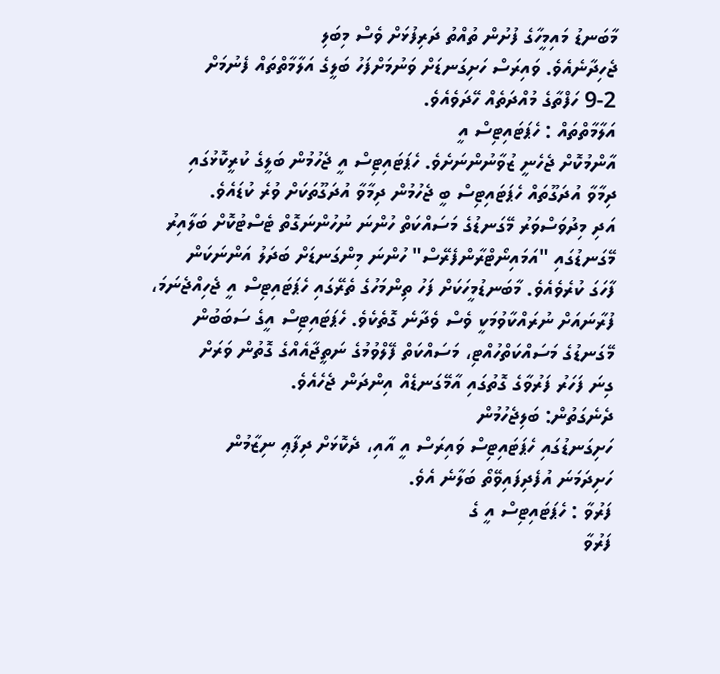މާބަނޑު މައިމީހާގެ ފުށުން ތުއްތު ދަރިފުޅަށް ވެސް މިބަލި
ޖެހިދާނެއެވެ. ވައިރަސް ހަށިގަނޑަށް ވަނުމަށްފަހު ބަލީގެ އަލާމާތްތައް ފެނުމަށް
9-2 ހަފްތާގެ މުއްދަތެއް ހޭދަވެއެވެ.
އަލާމާތްތައް : ހެޕަޓައިޓިސް އީ
އާންމުކޮށް ޖެހެނީ ޒުވާނުންނަށެވެ. ހެޕަޓައިޓިސް އީ ޖެހުމުން ބަލީގެ ކުރީކޮޅުގައި
ދިމާވާ އުދަގޫތައް ހެޕަޓައިޓިސް ބީ ޖެހުމުން ދިމާވާ އުދަގޫތަކަށް ވުރެ ކުޑައެވެ.
އަދި މިދުވަސްވަރު މޭގަނޑުގެ މަސައްކަތް ހުންނަ ނުހުންނަގޮތް ޓެސްޓުކޮށް ބަލާއިރު
މޭގަނޑުގައި "އަމައިނޯޓްރާންފެރޭސް" ހުންނަ މިންގަނޑަށް ބަދަލު އަންނަކަން
ފާހަގަ ކުރެވެއެވެ. މާބަނޑުމީހަކަށް ފަހު ތިންމަހުގެ ތެރޭގައި ހެޕަޓައިޓިސް އީ ޖެހިއްޖެނަމަ،
ފުރާނައަށް ނުރައްކާވުމަކީ ވެސް ވެދާނެ ގޮތެކެވެ. ހެޕަޓައިޓިސް އީގެ ސަބަބުން
މޭގަނޑުގެ މަސައްކަތްހުއްޓި، މަސައްކަތް ފޭލްވުމުގެ ނަތީޖާއެއްގެ ގޮތުން ވަރަށް
ގިނަ ފަހަރު ފަރުވާގެ ގޮތުގައި އާމޭގަނޑެއް އިންދަން ޖެހެއެވެ.
ދެނެގަތުން: ބަލިޖެހުމުން
ހަށިގަނޑުގައި ހެޕަޓައިޓިސް ވައިރަސް އީ އާއި، ދެކޮޅަށް ދިފާޢި ނިޒާމުން
ހަށިދަމަނަ އުފެދިފައިވޭތޯ ބަލާނެ އެވެ.
ފަރުވާ : ހެޕަޓައިޓިސް އީ ގެ
ފަރުވާ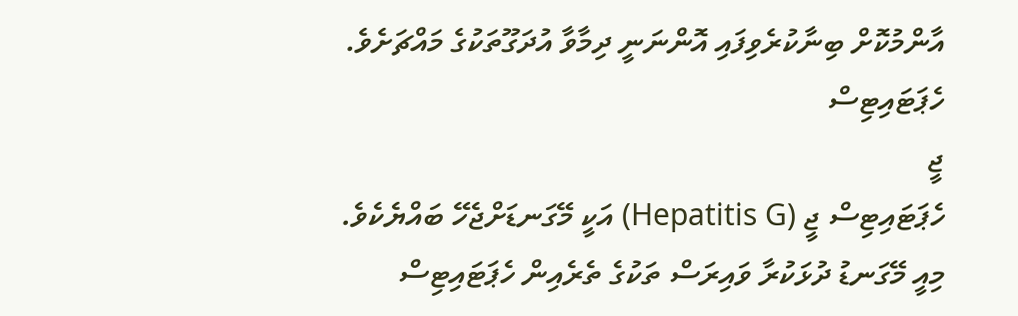އާންމުކޮށް ބިނާކުރެވިފައި އޮންނަނީ ދިމާވާ އުދަގޫތަކުގެ މައްޗަށެވެ.
ހެޕަޓައިޓިސް
ޖީ
ހެޕަޓައިޓިސް ޖީ (Hepatitis G) އަކީ މޭގަނޑަށްޖެހޭ ބައްޔެކެވެ.
މިއީ މޭގަނޑު ދުޅަކުރާ ވައިރަސް ތަކުގެ ތެރެއިން ހެޕަޓައިޓިސް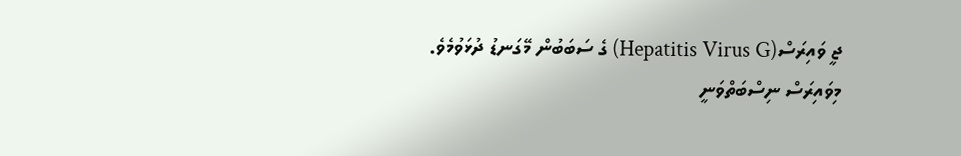ޖީ ވައިރަސް(Hepatitis Virus G) ގެ ސަބަބުން މޭގަނޑު ދުޅަވުމެވެ.
މިވައިރަސް ނިސްބަތްވަނީ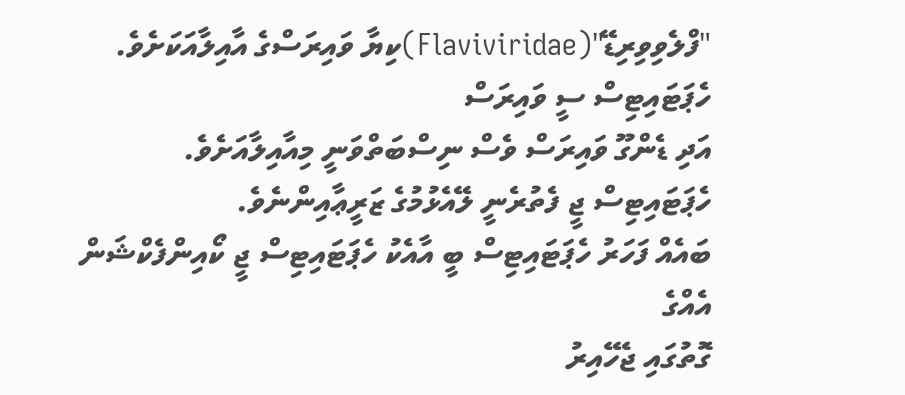"ފްލެވިވިރިޑޭ"(Flaviviridae)ކިޔާ ވައިރަސްގެ އާއިލާއަކަށެވެ. ހެޕަޓައިޓިސް ސީ ވައިރަސް
އަދި ޑެންގޫ ވައިރަސް ވެސް ނިސްބަތްވަނީ މިއާއިލާއަށެވެ.
ހެޕަޓައިޓިސް ޖީ ފެތުރެނީ ލޭއެޅުމުގެ ޒަރީޢާއިންނެވެ.
ބައެއް ފަހަރު ހެޕަޓައިޓިސް ބީ އާއެކު ހެޕަޓައިޓިސް ޖީ ކޯއިންފެކްޝަން އެއްގެ
ގޮތުގައި ޖެހޭއިރު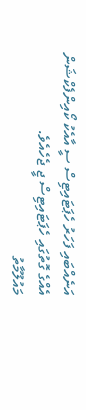އަނެއްބައި ފަހަރު ހެޕަޓައިޓިސް ސީ އާއެކު ކޯއިންފެކްޝަން
އެއްގެ ގޮތުގައި ހެޕަޓައިޓިސް ޖީ ޖެހެއެވެ.
މައުލޫމާތު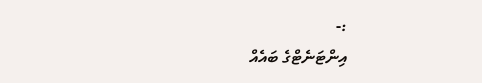:-
އިންޓަނެޓްގެ ބައެއް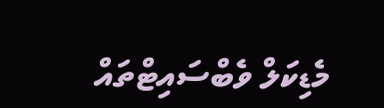މެޑިކަލް ވެބްސައިޓްތައް